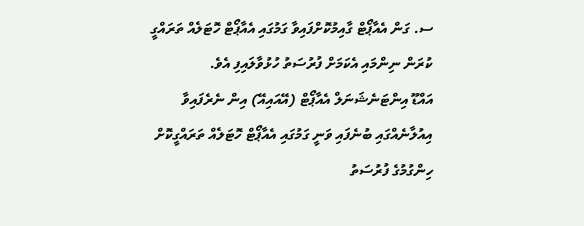ސ. ގަން އެއާޕޯޓް ގާއިމުކޮށްފައިވާ ގަމުގައި އެއާޕޯޓް ހޮޓަލެއް ތަރައްގީ ކުރަން ނިންމައި އެކަމަށް ފުރުސަތު ހުޅުވާލައިފި އެވެ.
އައްޑޫ އިންޓަނެޝަނަލް އެއާޕޯޓް (އޭއައިއޭ) އިން ނެރެފައިވާ އިއުލާނެއްގައި ބުނެފައި ވަނީ ގަމުގައި އެއާޕޯޓް ހޮޓަލެއް ތަރައްގީކޮށް ހިންގުމުގެ ފުރުސަތު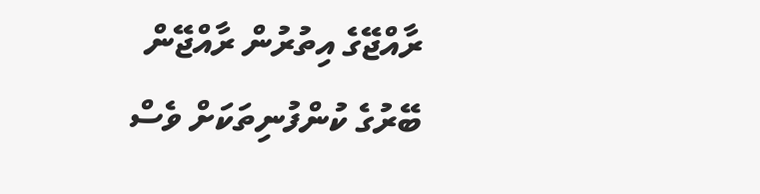ރާއްޖޭގެ އިތުރުން ރާއްޖޭން ބޭރުގެ ކުންފުނިތަކަށް ވެސް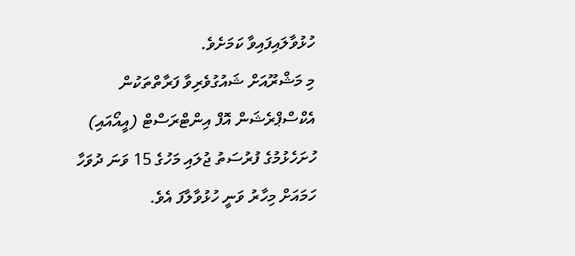ހުޅުވާލައިފައިވާ ކަމަށެވެ.
މި މަޝްރޫއަށް ޝައުގުވެރިވާ ފަރާތްތަކުން އެކްސްޕްރެޝަން އޮފް އިންޓްރަސްޓް (އީއޯއައި) ހުށަހެޅުމުގެ ފުރުސަތު ޖުލައި މަހުގެ 15 ވަނަ ދުވަހާ ހަމައަށް މިހާރު ވަނީ ހުޅުވާލާފަ އެވެ.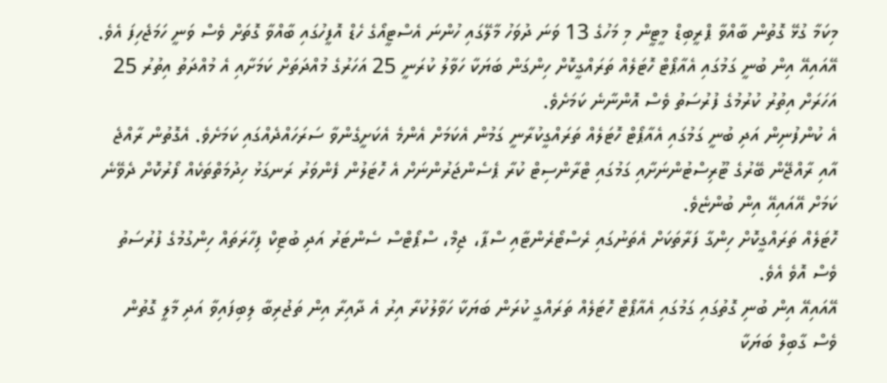މިކަމާ ގުޅޭ ގޮތުން ބާއްވާ ޕްރީބިޑް މީޓީން މި މަހުގެ 13 ވަނަ ދުވަހު މާލޭގައި ހުންނަ އެސްޓީއޯގެ ހެޑް އޮފީހުގައި ބާއްވާ ގޮތަށް ވެސް ވަނީ ހަމަޖެހިފަ އެވެ.
އޭއައިއޭ އިން ބުނީ ގަމުގައި އެއާޕޯޓް ހޮޓަލެއް ތަރައްގީކޮށް ހިންގަން ބަޔަކާ ހަވާލު ކުރަނީ 25 އަހަރުގެ މުއްދަތަށް ކަމަށާއި އެ މުއްދަތު އިތުރު 25 އަހަރަށް އިތުރު ކުރުމުގެ ފުރުސަތު ވެސް އޮންނާނެ ކަމަށެވެ.
އެ ކުންފުނިން އަދި ބުނީ ގަމުގައި އެއާޕޯޓް ހޮޓަލެއް ތަރައްގީކުރާނީ ގަމުން އެކަމަށް އެންމެ އެކަށީގެންވާ ސަރަހައްދެއްގައި ކަމަށެވެ. އެގޮތުން ރާއްޖެ އާއި ރާއްޖޭން ބޭރުގެ ޓޫރިސްޓުންނަށާއި ގަމުގައި ޓްރާންސިޓް ކުރާ ޕެސެންޖަރުންނަށް އެ ހޮޓަލުން ފެންވަރު ރަނގަޅު ހިދުމަތްތަކެއް ފޯރުކޮށް ދެވޭނެ ކަމަށް އޭއައިއޭ އިން ބުންޏެވެ.
ހޮޓަލެއް ތަރައްގީކޮށް ހިންގާ ފަރާތަކަށް އެތަނުގައި ރެސްޓޯރެންޓާއި ސްޕާ، ޖިމް، ސްޕޯޓްސް ސެންޓަރު އަދި ބުޓިކް ފިހާރަތައް ހިންގުމުގެ ފުރުސަތު ވެސް އޮވެ އެވެ.
އޭއައިއޭ އިން ބުނި ގޮތުގައި ގަމުގައި އެއާޕޯޓް ހޮޓަލެއް ތަރައްގީ ކުރަން ބަޔަކާ ހަވާލުކުރާ އިރު އެ ދާއިރާ އިން ތަޖުރިބާ ލިބިފައިވާ އަދި މާލީ ގޮތުން ވެސް ގާބިލް ބަޔަކާ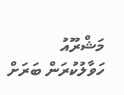މަޝްރޫއު ހަވާލުކުރަން ބަރަށް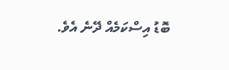ބޮޑު އިސްކަމެއް ދޭނެ އެވެ.